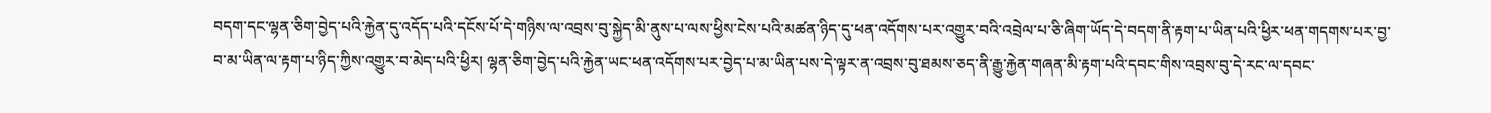བདག་དང་ལྷན་ཅིག་བྱེད་པའི་རྐྱེན་དུ་འདོད་པའི་དངོས་པོ་དེ་གཉིས་ལ་འབྲས་བུ་སྐྱེད་མི་ནུས་པ་ལས་ཕྱིས་ངེས་པའི་མཚན་ཉིད་དུ་ཕན་འདོགས་པར་འགྱུར་བའི་འབྲེལ་པ་ཅི་ཞིག་ཡོད་དེ་བདག་ནི་རྟག་པ་ཡིན་པའི་ཕྱིར་ཕན་གདགས་པར་བྱ་བ་མ་ཡིན་ལ་རྟག་པ་ཉིད་ཀྱིས་འགྱུར་བ་མེད་པའི་ཕྱིར། ལྷན་ཅིག་བྱེད་པའི་རྐྱེན་ཡང་ཕན་འདོགས་པར་བྱེད་པ་མ་ཡིན་པས་དེ་ལྟར་ན་འབྲས་བུ་ཐམས་ཅད་ནི་རྒྱུ་རྐྱེན་གཞན་མི་རྟག་པའི་དབང་གིས་འབྲས་བུ་དེ་རང་ལ་དབང་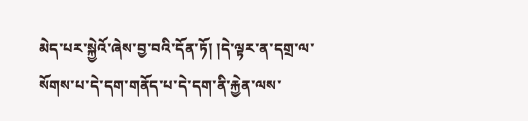མེད་པར་སྐྱེའོ་ཞེས་བྱ་བའི་དོན་ཏོ། །དེ་ལྟར་ན་དགྲ་ལ་སོགས་པ་དེ་དག་གནོད་པ་དེ་དག་ནི་རྐྱེན་ལས་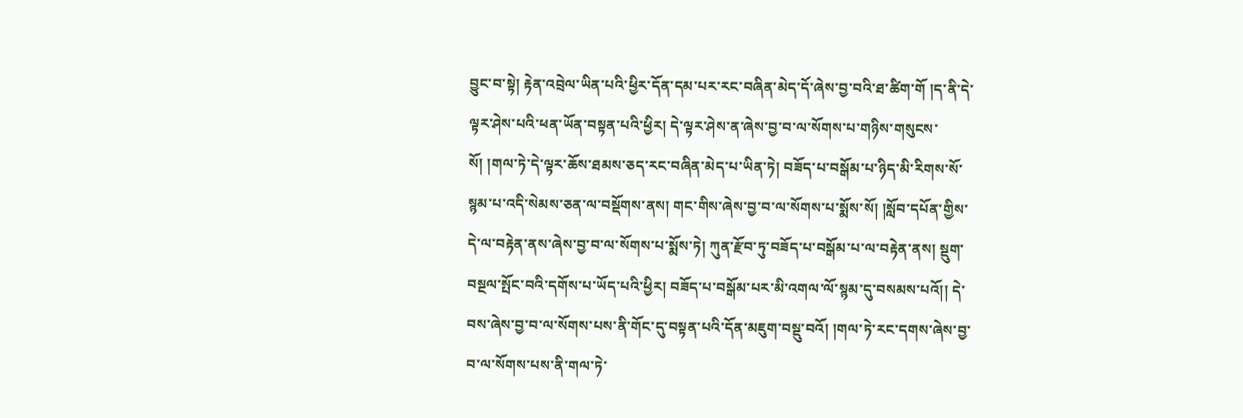བྱུང་བ་སྟེ། རྟེན་འབྲེལ་ཡིན་པའི་ཕྱིར་དོན་དམ་པར་རང་བཞིན་མེད་དོ་ཞེས་བྱ་བའི་ཐ་ཚིག་གོ །ད་ནི་དེ་ལྟར་ཤེས་པའི་ཕན་ཡོན་བསྟན་པའི་ཕྱིར། དེ་ལྟར་ཤེས་ན་ཞེས་བྱ་བ་ལ་སོགས་པ་གཉིས་གསུངས་སོ། །གལ་ཏེ་དེ་ལྟར་ཆོས་ཐམས་ཅད་རང་བཞིན་མེད་པ་ཡིན་ཏེ། བཟོད་པ་བསྒོམ་པ་ཉིད་མི་རིགས་སོ་སྙམ་པ་འདི་སེམས་ཅན་ལ་བསྡོགས་ནས། གང་གིས་ཞེས་བྱ་བ་ལ་སོགས་པ་སྨོས་སོ། །སློབ་དཔོན་གྱིས་དེ་ལ་བརྟེན་ནས་ཞེས་བྱ་བ་ལ་སོགས་པ་སྨོས་ཏེ། ཀུན་རྫོབ་ཏུ་བཟོད་པ་བསྒོམ་པ་ལ་བརྟེན་ནས། སྡུག་བསྔལ་སྤོང་བའི་དགོས་པ་ཡོད་པའི་ཕྱིར། བཟོད་པ་བསྒོམ་པར་མི་འགལ་ལོ་སྙམ་དུ་བསམས་པའོ།། དེ་བས་ཞེས་བྱ་བ་ལ་སོགས་པས་ནི་གོང་དུ་བསྟན་པའི་དོན་མཇུག་བསྡུ་བའོ། །གལ་ཏེ་རང་དགས་ཞེས་བྱ་བ་ལ་སོགས་པས་ནི་གལ་ཏེ་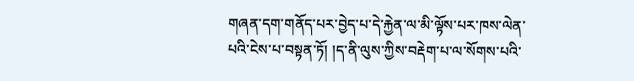གཞན་དག་གནོད་པར་བྱེད་པ་དེ་རྐྱེན་ལ་མི་ལྟོས་པར་ཁས་ལེན་པའི་ངེས་པ་བསྟན་ཏོ། །ད་ནི་ལུས་ཀྱིས་བརྡེག་པ་ལ་སོགས་པའི་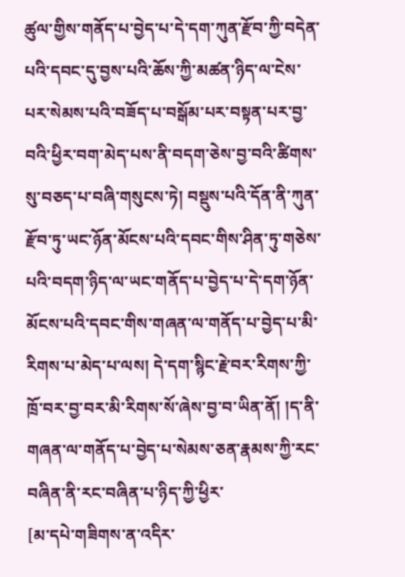ཚུལ་གྱིས་གནོད་པ་བྱེད་པ་དེ་དག་ཀུན་རྫོབ་ཀྱི་བདེན་པའི་དབང་དུ་བྱས་པའི་ཆོས་ཀྱི་མཚན་ཉིད་ལ་ངེས་པར་སེམས་པའི་བཟོད་པ་བསྒོམ་པར་བསྟན་པར་བྱ་བའི་ཕྱིར་བག་མེད་པས་ནི་བདག་ཅེས་བྱ་བའི་ཚིགས་སུ་བཅད་པ་བཞི་གསུངས་ཏེ། བསྡུས་པའི་དོན་ནི་ཀུན་རྫོབ་ཏུ་ཡང་ཉོན་མོངས་པའི་དབང་གིས་ཤིན་ཏུ་གཅེས་པའི་བདག་ཉིད་ལ་ཡང་གནོད་པ་བྱེད་པ་དེ་དག་ཉོན་མོངས་པའི་དབང་གིས་གཞན་ལ་གནོད་པ་བྱེད་པ་མི་རིགས་པ་མེད་པ་ལས། དེ་དག་སྙིང་རྗེ་བར་རིགས་ཀྱི་ཁྲོ་བར་བྱ་བར་མི་རིགས་སོ་ཞེས་བྱ་བ་ཡིན་ནོ། །ད་ནི་གཞན་ལ་གནོད་པ་བྱེད་པ་སེམས་ཅན་རྣམས་ཀྱི་རང་བཞིན་ནི་རང་བཞིན་པ་ཉིད་ཀྱི་ཕྱིར་
[མ་དཔེ་གཟིགས་ན་འདིར་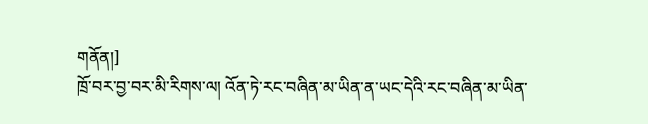གནོན།]
ཁྲོ་བར་བྱ་བར་མི་རིགས་ལ། འོན་ཏེ་རང་བཞིན་མ་ཡིན་ན་ཡང་དེའི་རང་བཞིན་མ་ཡིན་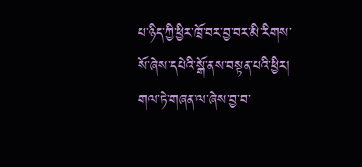པ་ཉིད་ཀྱི་ཕྱིར་ཁྲོ་བར་བྱ་བར་མི་རིགས་སོ་ཞེས་དཔེའི་སྒོ་ནས་བསྟན་པའི་ཕྱིར། གལ་ཏེ་གཞན་ལ་ཞེས་བྱ་བ་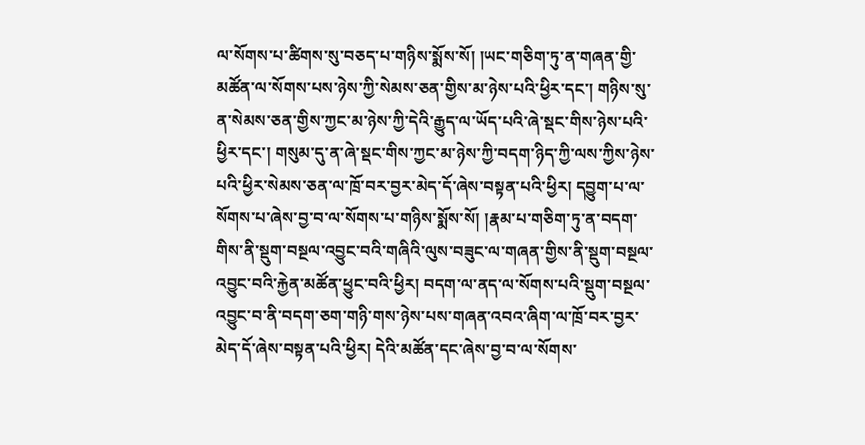ལ་སོགས་པ་ཚིགས་སུ་བཅད་པ་གཉིས་སྨོས་སོ། །ཡང་གཅིག་ཏུ་ན་གཞན་གྱི་མཚོན་ལ་སོགས་པས་ཉེས་ཀྱི་སེམས་ཅན་གྱིས་མ་ཉེས་པའི་ཕྱིར་དང་། གཉིས་སུ་ན་སེམས་ཅན་གྱིས་ཀྱང་མ་ཉེས་ཀྱི་དེའི་རྒྱུད་ལ་ཡོད་པའི་ཞེ་སྡང་གིས་ཉེས་པའི་ཕྱིར་དང་། གསུམ་དུ་ན་ཞེ་སྡང་གིས་ཀྱང་མ་ཉེས་ཀྱི་བདག་ཉིད་ཀྱི་ལས་ཀྱིས་ཉེས་པའི་ཕྱིར་སེམས་ཅན་ལ་ཁྲོ་བར་བྱར་མེད་དོ་ཞེས་བསྟན་པའི་ཕྱིར། དབྱུག་པ་ལ་སོགས་པ་ཞེས་བྱ་བ་ལ་སོགས་པ་གཉིས་སྨོས་སོ། །རྣམ་པ་གཅིག་ཏུ་ན་བདག་གིས་ནི་སྡུག་བསྔལ་འབྱུང་བའི་གཞིའི་ལུས་བཟུང་ལ་གཞན་གྱིས་ནི་སྡུག་བསྔལ་འབྱུང་བའི་རྐྱེན་མཚོན་ཕྱུང་བའི་ཕྱིར། བདག་ལ་ནད་ལ་སོགས་པའི་སྡུག་བསྔལ་འབྱུང་བ་ནི་བདག་ཅག་གཉི་གས་ཉེས་པས་གཞན་འབའ་ཞིག་ལ་ཁྲོ་བར་བྱར་མེད་དོ་ཞེས་བསྟན་པའི་ཕྱིར། དེའི་མཚོན་དང་ཞེས་བྱ་བ་ལ་སོགས་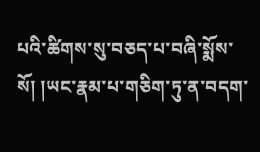པའི་ཚིགས་སུ་བཅད་པ་བཞི་སྨོས་སོ། །ཡང་རྣམ་པ་གཅིག་ཏུ་ན་བདག་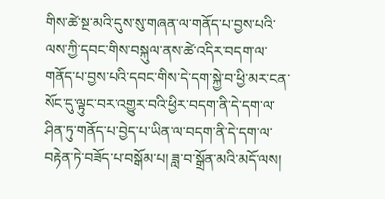གིས་ཚེ་སྔ་མའི་དུས་སུ་གཞན་ལ་གནོད་པ་བྱས་པའི་ལས་ཀྱི་དབང་གིས་བསྐུལ་ནས་ཚེ་འདིར་བདག་ལ་གནོད་པ་བྱས་པའི་དབང་གིས་དེ་དག་སྐྱེ་བ་ཕྱི་མར་ངན་སོང་དུ་ལྟུང་བར་འགྱུར་བའི་ཕྱིར་བདག་ནི་དེ་དག་ལ་ཤིན་ཏུ་གནོད་པ་བྱེད་པ་ཡིན་ལ་བདག་ནི་དེ་དག་ལ་བརྟེན་ཏེ་བཟོད་པ་བསྒོམ་པ། ཟླ་བ་སྒྲོན་མའི་མདོ་ལས།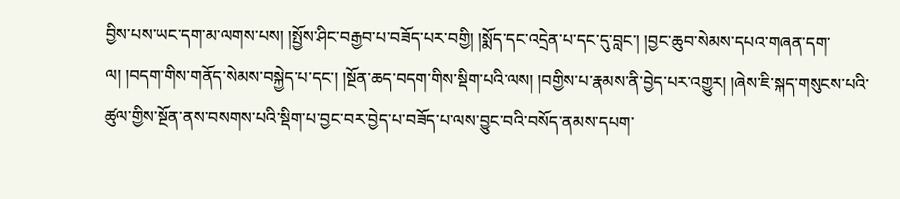བྱིས་པས་ཡང་དག་མ་ལགས་པས། །སྤྱོས་ཤིང་བརྒྱབ་པ་བཟོད་པར་བགྱི། །སྨོད་དང་འདྲེན་པ་དང་དུ་བླང་། །བྱང་ཆུབ་སེམས་དཔའ་གཞན་དག་ལ། །བདག་གིས་གནོད་སེམས་བསྐྱེད་པ་དང་། །སྔོན་ཆད་བདག་གིས་སྡིག་པའི་ལས། །བགྱིས་པ་རྣམས་ནི་བྱེད་པར་འགྱུར། །ཞེས་ཇི་སྐད་གསུངས་པའི་ཚུལ་གྱིས་སྔོན་ནས་བསགས་པའི་སྡིག་པ་བྱང་བར་བྱེད་པ་བཟོད་པ་ལས་བྱུང་བའི་བསོད་ནམས་དཔག་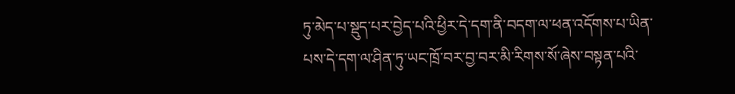ཏུ་མེད་པ་སྡུད་པར་བྱེད་པའི་ཕྱིར་དེ་དག་ནི་བདག་ལ་ཕན་འདོགས་པ་ཡིན་པས་དེ་དག་ལ་ཤིན་ཏུ་ཡང་ཁྲོ་བར་བྱ་བར་མི་རིགས་སོ་ཞེས་བསྟན་པའི་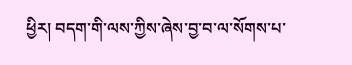ཕྱིར། བདག་གི་ལས་ཀྱིས་ཞེས་བྱ་བ་ལ་སོགས་པ་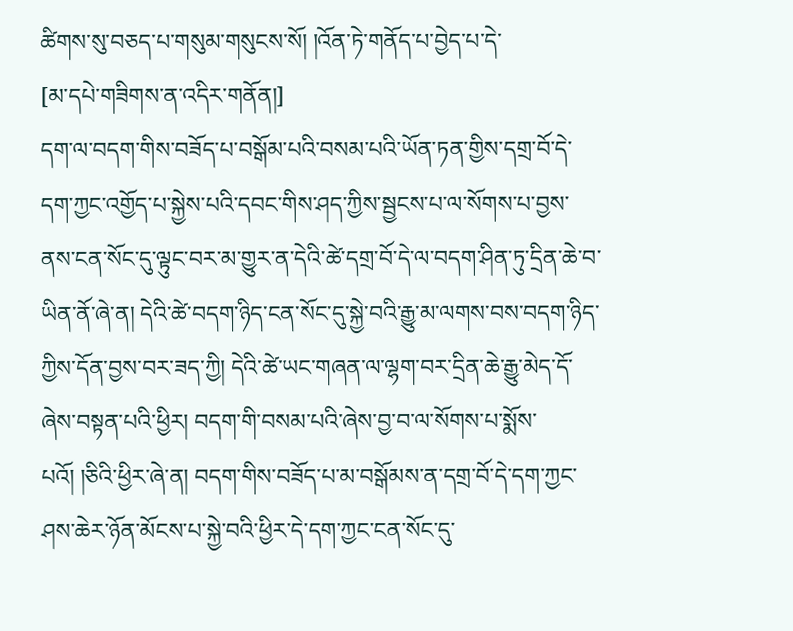ཚིགས་སུ་བཅད་པ་གསུམ་གསུངས་སོ། །འོན་ཏེ་གནོད་པ་བྱེད་པ་དེ་
[མ་དཔེ་གཟིགས་ན་འདིར་གནོན།]
དག་ལ་བདག་གིས་བཟོད་པ་བསྒོམ་པའི་བསམ་པའི་ཡོན་ཏན་གྱིས་དགྲ་བོ་དེ་དག་ཀྱང་འགྱོད་པ་སྐྱེས་པའི་དབང་གིས་ཤད་ཀྱིས་སྦྱངས་པ་ལ་སོགས་པ་བྱས་ནས་ངན་སོང་དུ་ལྟུང་བར་མ་གྱུར་ན་དེའི་ཚེ་དགྲ་བོ་དེ་ལ་བདག་ཤིན་ཏུ་དྲིན་ཆེ་བ་ཡིན་ནོ་ཞེ་ན། དེའི་ཚེ་བདག་ཉིད་ངན་སོང་དུ་སྐྱེ་བའི་རྒྱུ་མ་ལགས་བས་བདག་ཉིད་ཀྱིས་དོན་བྱས་བར་ཟད་ཀྱི། དེའི་ཚེ་ཡང་གཞན་ལ་ལྷག་བར་དྲིན་ཆེ་རྒྱུ་མེད་དོ་ཞེས་བསྟན་པའི་ཕྱིར། བདག་གི་བསམ་པའི་ཞེས་བྱ་བ་ལ་སོགས་པ་སྨོས་པའོ། །ཅིའི་ཕྱིར་ཞེ་ན། བདག་གིས་བཟོད་པ་མ་བསྒོམས་ན་དགྲ་བོ་དེ་དག་ཀྱང་ཤས་ཆེར་ཉོན་མོངས་པ་སྐྱེ་བའི་ཕྱིར་དེ་དག་ཀྱང་ངན་སོང་དུ་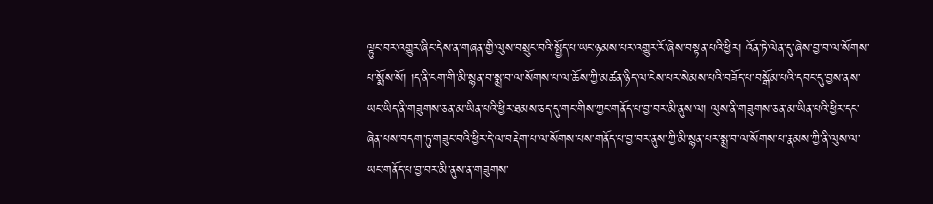ལྟུང་བར་འགྱུར་ཞིང་དེས་ན་གཞན་གྱི་ལུས་བསྲུང་བའི་སྤྱོད་པ་ཡང་ཉམས་པར་འགྱུར་རོ་ཞེས་བསྟན་པའི་ཕྱིར། འོན་ཏེ་ལེན་དུ་ཞེས་བྱ་བ་ལ་སོགས་པ་སྨོས་སོ། །ད་ནི་ངག་གི་མི་སྙན་བ་སྨྲ་བ་ལ་སོགས་པ་ལ་ཆོས་ཀྱི་མཚན་ཉིད་ལ་ངེས་པར་སེམས་པའི་བཟོད་པ་བསྒོམ་པའི་དབང་དུ་བྱས་ནས་ཡང་ཡིད་ནི་གཟུགས་ཅན་མ་ཡིན་པའི་ཕྱིར་ཐམས་ཅད་དུ་གང་གིས་ཀྱང་གནོད་པ་བྱ་བར་མི་ནུས་ལ། ལུས་ནི་གཟུགས་ཅན་མ་ཡིན་པའི་ཕྱིར་དང་ཞེན་པས་བདག་ཏུ་གཟུང་བའི་ཕྱིར་དེ་ལ་བརྡེག་པ་ལ་སོགས་པས་གནོད་པ་བྱ་བར་ནུས་ཀྱི་མི་སྙན་པར་སྨྲ་བ་ལ་སོགས་པ་རྣམས་ཀྱི་ནི་ལུས་ལ་ཡང་གནོད་པ་བྱ་བར་མི་ནུས་ན་གཟུགས་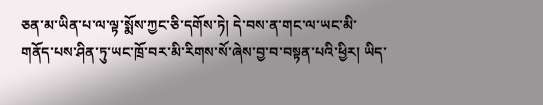ཅན་མ་ཡིན་པ་ལ་ལྟ་སྨོས་ཀྱང་ཅི་དགོས་ཏེ། དེ་བས་ན་གང་ལ་ཡང་མི་གནོད་པས་ཤིན་ཏུ་ཡང་ཁྲོ་བར་མི་རིགས་སོ་ཞེས་བྱ་བ་བསྟན་པའི་ཕྱིར། ཡིད་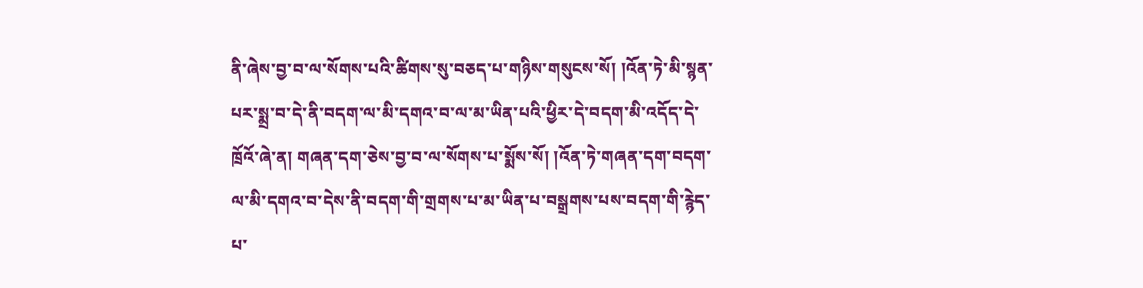ནི་ཞེས་བྱ་བ་ལ་སོགས་པའི་ཚིགས་སུ་བཅད་པ་གཉིས་གསུངས་སོ། །འོན་ཏེ་མི་སྙན་པར་སྨྲ་བ་དེ་ནི་བདག་ལ་མི་དགའ་བ་ལ་མ་ཡིན་པའི་ཕྱིར་དེ་བདག་མི་འདོད་དེ་ཁྲོའོ་ཞེ་ན། གཞན་དག་ཅེས་བྱ་བ་ལ་སོགས་པ་སྨོས་སོ། །འོན་ཏེ་གཞན་དག་བདག་ལ་མི་དགའ་བ་དེས་ནི་བདག་གི་གྲགས་པ་མ་ཡིན་པ་བསྒྲགས་པས་བདག་གི་རྙེད་པ་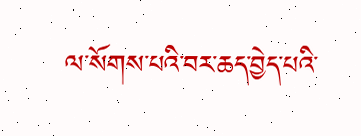ལ་སོགས་པའི་བར་ཆད་བྱེད་པའི་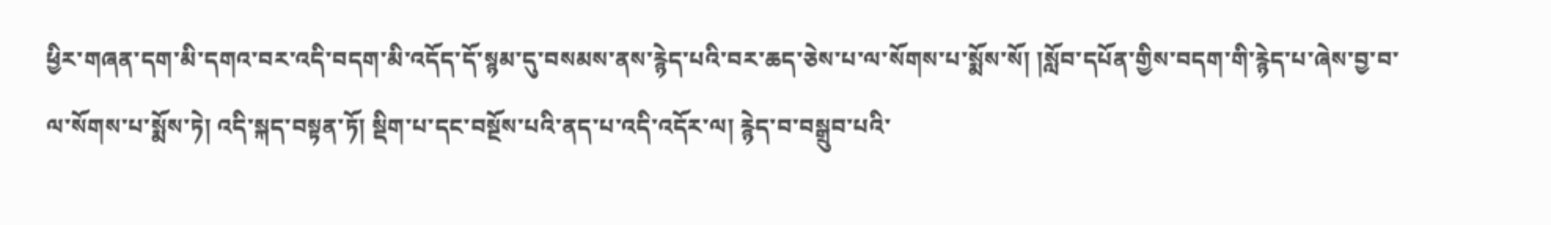ཕྱིར་གཞན་དག་མི་དགའ་བར་འདི་བདག་མི་འདོད་དོ་སྙམ་དུ་བསམས་ནས་རྙེད་པའི་བར་ཆད་ཅེས་པ་ལ་སོགས་པ་སྨོས་སོ། །སློབ་དཔོན་གྱིས་བདག་གི་རྙེད་པ་ཞེས་བྱ་བ་ལ་སོགས་པ་སྨོས་ཏེ། འདི་སྐད་བསྟན་ཏོ། སྡིག་པ་དང་བསྔོས་པའི་ནད་པ་འདི་འདོར་ལ། རྙེད་བ་བསྒྲུབ་པའི་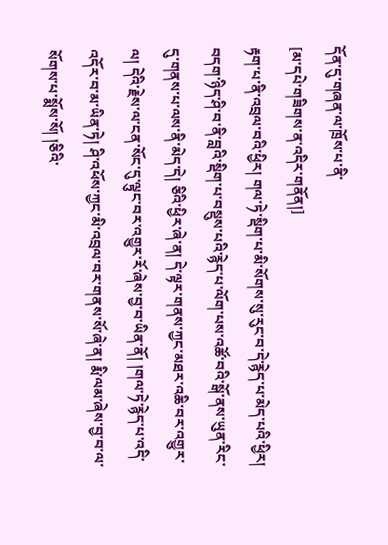དོན་དུ་གཞན་ལ་ཁྲོས་པ་ནི་
[མ་དཔེ་གཟིགས་ན་འདིར་གནོན།]
རྟག་པ་ནི་འབྲལ་བའི་ཕྱིར། གལ་ཏེ་སྡིག་པ་མི་སོགས་སུ་རུང་བ་དེ་རྙེད་པ་མེད་པའི་ཕྱིར། བདག་ཉིད་ཤི་བ་ནི་བླའི་སྡིག་པ་བསྡུས་པའི་རྙེད་པ་ལོག་པས་འཚོ་བའི་སྒོ་ནས་ཡུན་རིང་དུ་གནས་པ་ལས་ནི་མེད་དེ། ཅིའི་ཕྱིར་ཞེ་ན། དེ་ལྟར་གནས་ཀྱང་མཐར་འཆི་བར་འགྱུར་ལ། དེའི་རྗེས་ལ་ངན་སོང་དུ་ལྟུང་བར་འགྱུར་རོ་ཞེས་བྱ་བ་ཡིན་ནོ། །གལ་ཏེ་རྙེད་པ་འདི་འདོར་བ་མ་ཡིན་ཏེ། ཤི་འཕོས་ཀྱང་མི་འབྲལ་བར་གནས་སོ་ཞེ་ན། རྨི་ལམ་ཞེས་བྱ་བ་ལ་སོགས་པ་སྨོས་སོ། །ཅིའི་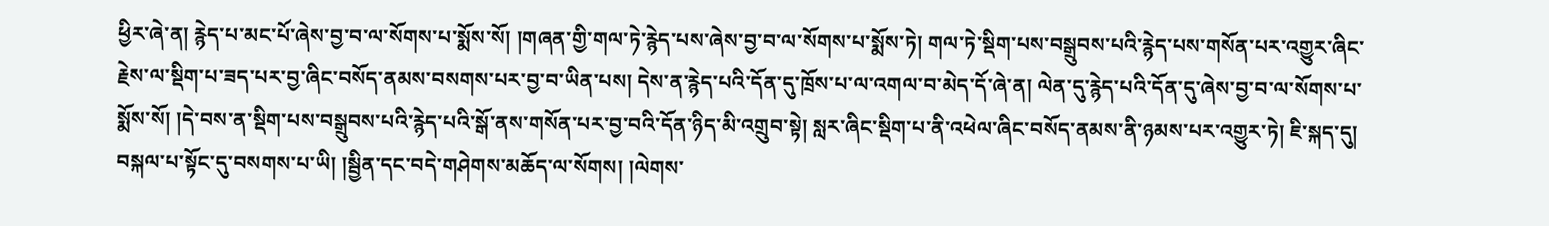ཕྱིར་ཞེ་ན། རྙེད་པ་མང་པོ་ཞེས་བྱ་བ་ལ་སོགས་པ་སྨོས་སོ། །གཞན་གྱི་གལ་ཏེ་རྙེད་པས་ཞེས་བྱ་བ་ལ་སོགས་པ་སྨོས་ཏེ། གལ་ཏེ་སྡིག་པས་བསྒྲུབས་པའི་རྙེད་པས་གསོན་པར་འགྱུར་ཞིང་རྗེས་ལ་སྡིག་པ་ཟད་པར་བྱ་ཞིང་བསོད་ནམས་བསགས་པར་བྱ་བ་ཡིན་པས། དེས་ན་རྙེད་པའི་དོན་དུ་ཁྲོས་པ་ལ་འགལ་བ་མེད་དོ་ཞེ་ན། ལེན་དུ་རྙེད་པའི་དོན་དུ་ཞེས་བྱ་བ་ལ་སོགས་པ་སྨོས་སོ། །དེ་བས་ན་སྡིག་པས་བསྒྲུབས་པའི་རྙེད་པའི་སྒོ་ནས་གསོན་པར་བྱ་བའི་དོན་ཉིད་མི་འགྲུབ་སྟེ། སླར་ཞིང་སྡིག་པ་ནི་འཕེལ་ཞིང་བསོད་ནམས་ནི་ཉམས་པར་འགྱུར་ཏེ། ཇི་སྐད་དུ། བསྐལ་པ་སྟོང་དུ་བསགས་པ་ཡི། །སྦྱིན་དང་བདེ་གཤེགས་མཆོད་ལ་སོགས། །ལེགས་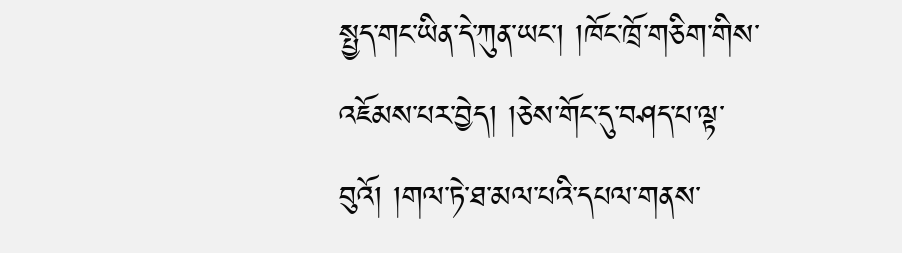སྤྱད་གང་ཡིན་དེ་ཀུན་ཡང་། །ཁོང་ཁྲོ་གཅིག་གིས་འཇོམས་པར་བྱེད། །ཅེས་གོང་དུ་བཤད་པ་ལྟ་བུའོ། །གལ་ཏེ་ཐ་མལ་པའི་དཔལ་གནས་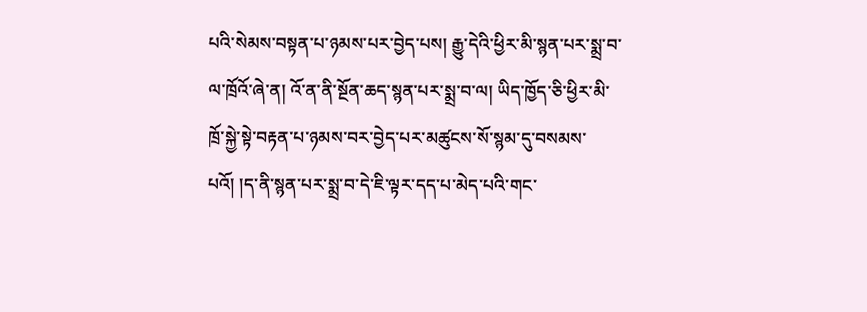པའི་སེམས་བསྟན་པ་ཉམས་པར་བྱེད་པས། རྒྱུ་དེའི་ཕྱིར་མི་སྙན་པར་སྨྲ་བ་ལ་ཁྲོའོ་ཞེ་ན། འོ་ན་ནི་སྔོན་ཆད་སྙན་པར་སྨྲ་བ་ལ། ཡིད་ཁྱོད་ཅི་ཕྱིར་མི་ཁྲོ་སྐྱེ་སྟེ་བརྟན་པ་ཉམས་བར་བྱེད་པར་མཚུངས་སོ་སྙམ་དུ་བསམས་པའོ། །ད་ནི་སྙན་པར་སྨྲ་བ་དེ་ཇི་ལྟར་དད་པ་མེད་པའི་གང་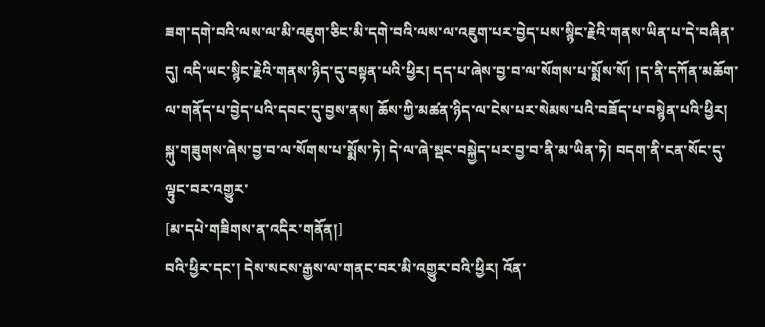ཟག་དགེ་བའི་ལས་ལ་མི་འཇུག་ཅིང་མི་དགེ་བའི་ལས་ལ་འཇུག་པར་བྱེད་པས་སྙིང་རྗེའི་གནས་ཡིན་པ་དེ་བཞིན་དུ། འདི་ཡང་སྙིང་རྗེའི་གནས་ཉིད་དུ་བསྟན་པའི་ཕྱིར། དད་པ་ཞེས་བྱ་བ་ལ་སོགས་པ་སྨོས་སོ། །ད་ནི་དཀོན་མཆོག་ལ་གནོད་པ་བྱེད་པའི་དབང་དུ་བྱས་ནས། ཆོས་ཀྱི་མཚན་ཉིད་ལ་ངེས་པར་སེམས་པའི་བཟོད་པ་བསྙེན་པའི་ཕྱིར། སྐུ་གཟུགས་ཞེས་བྱ་བ་ལ་སོགས་པ་སྨོས་ཏེ། དེ་ལ་ཞེ་སྡང་བསྐྱེད་པར་བྱ་བ་ནི་མ་ཡིན་ཏེ། བདག་ནི་ངན་སོང་དུ་ལྟུང་བར་འགྱུར་
[མ་དཔེ་གཟིགས་ན་འདིར་གནོན།]
བའི་ཕྱིར་དང་། དེས་སངས་རྒྱས་ལ་གནང་བར་མི་འགྱུར་བའི་ཕྱིར། འོན་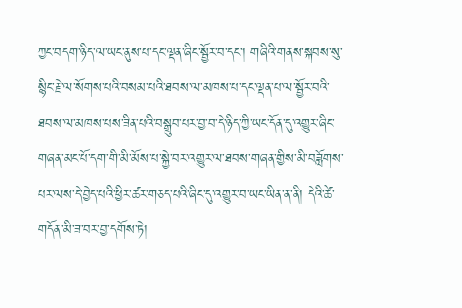ཀྱང་བདག་ཉིད་ལ་ཡང་ནུས་པ་དང་ལྡན་ཞིང་སྦྱོར་བ་དང་། གཞིའི་གནས་སྐབས་སུ་སྙིང་རྗེ་ལ་སོགས་པའི་བསམ་པའི་ཐབས་ལ་མཁས་པ་དང་ལྡན་པ་ལ་སྦྱོར་བའི་ཐབས་ལ་མཁས་པས་ཟིན་པའི་བསྒྲུབ་པར་བྱ་བ་དེ་ཉིད་ཀྱི་ཡང་དོན་དུ་འགྱུར་ཞིང་གཞན་མང་པོ་དག་གི་མི་མོས་པ་སྐྱེ་བར་འགྱུར་ལ་ཐབས་གཞན་གྱིས་མི་བཟློགས་པར་ལས་དེ་བྱེད་པའི་ཕྱིར་ཚར་གཅད་པའི་ཞིང་དུ་འགྱུར་བ་ཡང་ཡིན་ན་ནི། དེའི་ཚེ་གདོན་མི་ཟ་བར་བྱ་དགོས་ཏེ།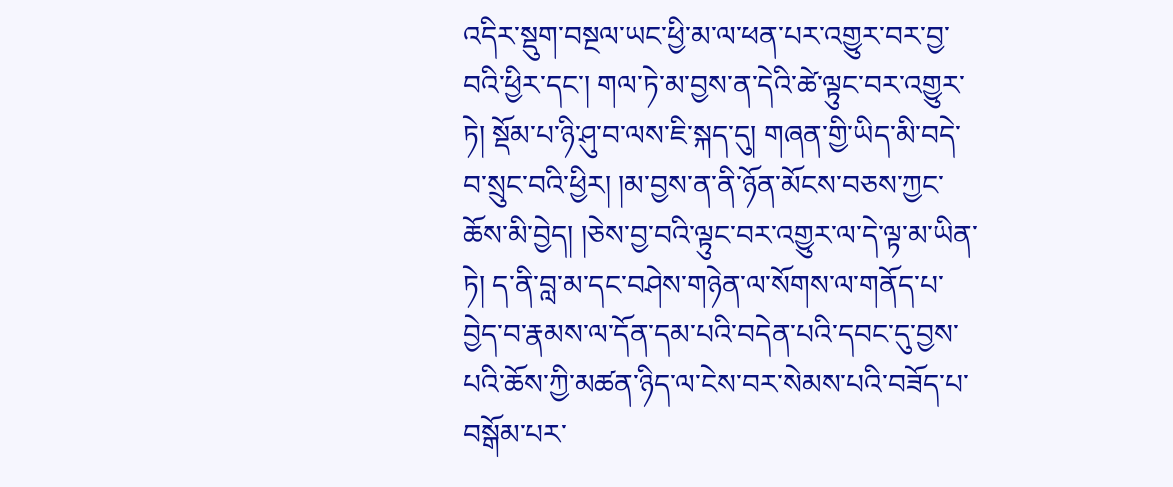འདིར་སྡུག་བསྔལ་ཡང་ཕྱི་མ་ལ་ཕན་པར་འགྱུར་བར་བྱ་བའི་ཕྱིར་དང་། གལ་ཏེ་མ་བྱས་ན་དེའི་ཚེ་ལྟུང་བར་འགྱུར་ཏེ། སྡོམ་པ་ཉི་ཤུ་བ་ལས་ཇི་སྐད་དུ། གཞན་གྱི་ཡིད་མི་བདེ་བ་སྲུང་བའི་ཕྱིར། །མ་བྱས་ན་ནི་ཉོན་མོངས་བཅས་ཀྱང་ཆོས་མི་བྱེད། །ཅེས་བྱ་བའི་ལྟུང་བར་འགྱུར་ལ་དེ་ལྟ་མ་ཡིན་ཏེ། ད་ནི་བླ་མ་དང་བཤེས་གཉེན་ལ་སོགས་ལ་གནོད་པ་བྱེད་བ་རྣམས་ལ་དོན་དམ་པའི་བདེན་པའི་དབང་དུ་བྱས་པའི་ཆོས་ཀྱི་མཚན་ཉིད་ལ་ངེས་བར་སེམས་པའི་བཟོད་པ་བསྒོམ་པར་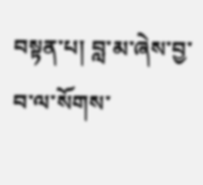བསྟན་པ། བླ་མ་ཞེས་བྱ་བ་ལ་སོགས་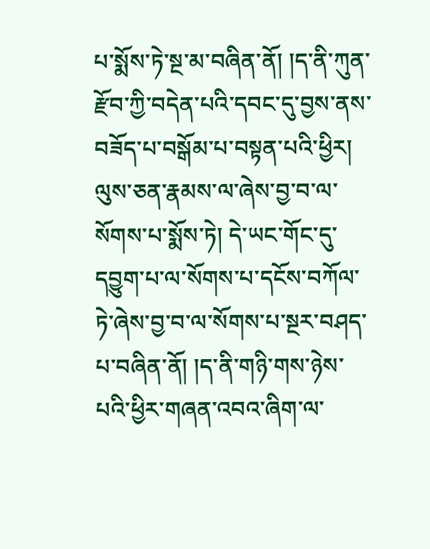པ་སྨོས་ཏེ་སྔ་མ་བཞིན་ནོ། །ད་ནི་ཀུན་རྫོབ་ཀྱི་བདེན་པའི་དབང་དུ་བྱས་ནས་བཟོད་པ་བསྒོམ་པ་བསྟན་པའི་ཕྱིར། ལུས་ཅན་རྣམས་ལ་ཞེས་བྱ་བ་ལ་སོགས་པ་སྨོས་ཏེ། དེ་ཡང་གོང་དུ་དབྱུག་པ་ལ་སོགས་པ་དངོས་བཀོལ་ཏེ་ཞེས་བྱ་བ་ལ་སོགས་པ་སྔར་བཤད་པ་བཞིན་ནོ། །ད་ནི་གཉི་གས་ཉེས་པའི་ཕྱིར་གཞན་འབའ་ཞིག་ལ་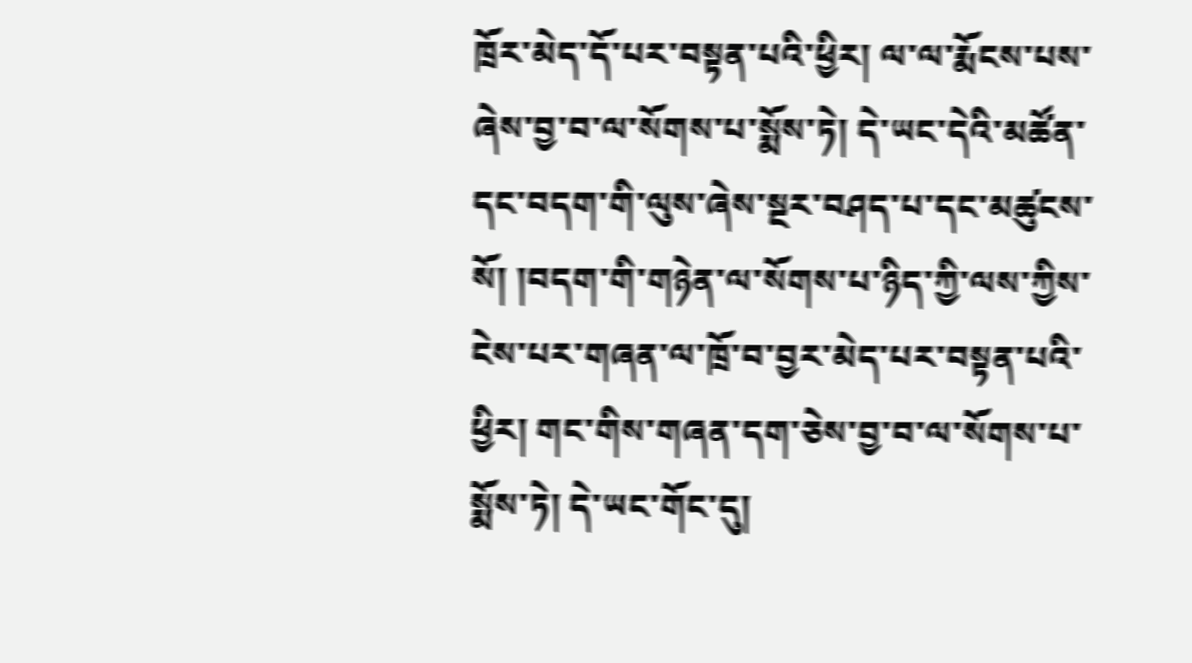ཁྲོར་མེད་དོ་པར་བསྟན་པའི་ཕྱིར། ལ་ལ་རྨོངས་པས་ཞེས་བྱ་བ་ལ་སོགས་པ་སྨོས་ཏེ། དེ་ཡང་དེའི་མཚོན་དང་བདག་གི་ལུས་ཞེས་སྔར་བཤད་པ་དང་མཚུངས་སོ། །བདག་གི་གཉེན་ལ་སོགས་པ་ཉིད་ཀྱི་ལས་ཀྱིས་ངེས་པར་གཞན་ལ་ཁྲོ་བ་བྱར་མེད་པར་བསྟན་པའི་ཕྱིར། གང་གིས་གཞན་དག་ཅེས་བྱ་བ་ལ་སོགས་པ་སྨོས་ཏེ། དེ་ཡང་གོང་དུ།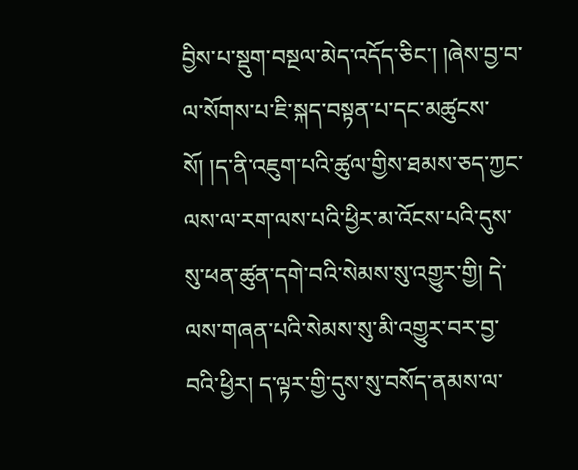བྱིས་པ་སྡུག་བསྔལ་མེད་འདོད་ཅིང་། །ཞེས་བྱ་བ་ལ་སོགས་པ་ཇི་སྐད་བསྟན་པ་དང་མཚུངས་སོ། །ད་ནི་འཇུག་པའི་ཚུལ་གྱིས་ཐམས་ཅད་ཀྱང་ལས་ལ་རག་ལས་པའི་ཕྱིར་མ་འོངས་པའི་དུས་སུ་ཕན་ཚུན་དགེ་བའི་སེམས་སུ་འགྱུར་གྱི། དེ་ལས་གཞན་པའི་སེམས་སུ་མི་འགྱུར་བར་བྱ་བའི་ཕྱིར། ད་ལྟར་གྱི་དུས་སུ་བསོད་ནམས་ལ་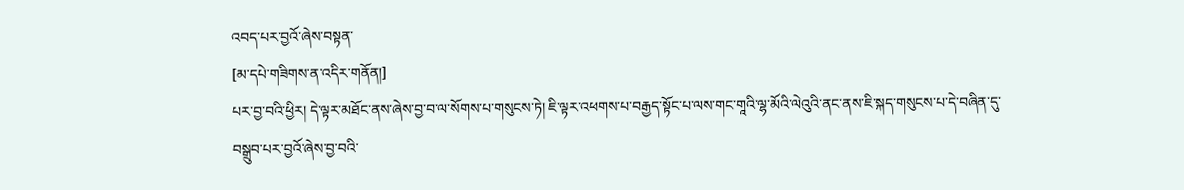འབད་པར་བྱའོ་ཞེས་བསྟན་
[མ་དཔེ་གཟིགས་ན་འདིར་གནོན།]
པར་བྱ་བའི་ཕྱིར། དེ་ལྟར་མཐོང་ནས་ཞེས་བྱ་བ་ལ་སོགས་པ་གསུངས་ཏེ། ཇི་ལྟར་འཕགས་པ་བརྒྱད་སྟོང་པ་ལས་གང་གཱའི་ལྷ་མོའི་ལེའུའི་ནང་ནས་ཇི་སྐད་གསུངས་པ་དེ་བཞིན་དུ་བསྒྲུབ་པར་བྱའོ་ཞེས་བྱ་བའི་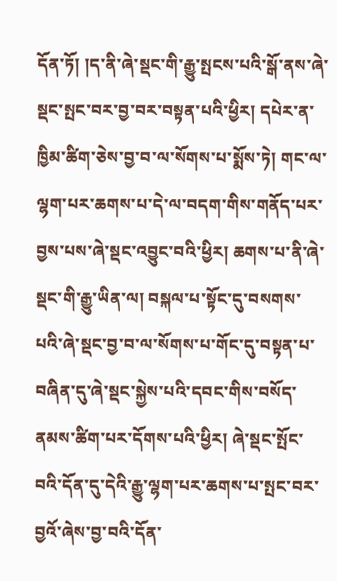དོན་ཏོ། །ད་ནི་ཞེ་སྡང་གི་རྒྱུ་སྤངས་པའི་སྒོ་ནས་ཞེ་སྡང་སྤང་བར་བྱ་བར་བསྟན་པའི་ཕྱིར། དཔེར་ན་ཁྱིམ་ཚིག་ཅེས་བྱ་བ་ལ་སོགས་པ་སྨོས་ཏེ། གང་ལ་ལྷག་པར་ཆགས་པ་དེ་ལ་བདག་གིས་གནོད་པར་བྱས་པས་ཞེ་སྡང་འབྱུང་བའི་ཕྱིར། ཆགས་པ་ནི་ཞེ་སྡང་གི་རྒྱུ་ཡིན་ལ། བསྐལ་པ་སྟོང་དུ་བསགས་པའི་ཞེ་སྡང་བྱ་བ་ལ་སོགས་པ་གོང་དུ་བསྟན་པ་བཞིན་དུ་ཞེ་སྡང་སྐྱེས་པའི་དབང་གིས་བསོད་ནམས་ཚིག་པར་དོགས་པའི་ཕྱིར། ཞེ་སྡང་སྤོང་བའི་དོན་དུ་དེའི་རྒྱུ་ལྷག་པར་ཆགས་པ་སྤང་བར་བྱའོ་ཞེས་བྱ་བའི་དོན་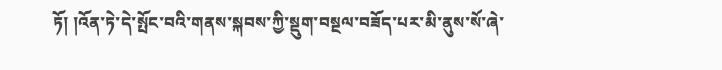ཏོ། །འོན་ཏེ་དེ་སྤོང་བའི་གནས་སྐབས་ཀྱི་སྡུག་བསྔལ་བཟོད་པར་མི་ནུས་སོ་ཞེ་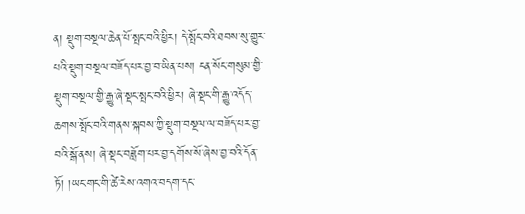ན། སྡུག་བསྔལ་ཆེན་པོ་སྤང་བའི་ཕྱིར། དེ་སྤོང་བའི་ཐབས་སུ་གྱུར་པའི་སྡུག་བསྔལ་བཟོད་པར་བྱ་བ་ཡིན་པས། ངན་སོང་གསུམ་གྱི་སྡུག་བསྔལ་གྱི་རྒྱུ་ཞེ་སྡང་སྤང་བའི་ཕྱིར། ཞེ་སྡང་གི་རྒྱུ་འདོད་ཆགས་སྤོང་བའི་གནས་སྐབས་ཀྱི་སྡུག་བསྔལ་ལ་བཟོད་པར་བྱ་བའི་སྒོ་ནས། ཞེ་སྡང་བཟློག་པར་བྱ་དགོས་སོ་ཞེས་བྱ་བའི་དོན་ཏོ། །ཡང་གང་གི་ཚེ་རེས་འགའ་བདག་དང་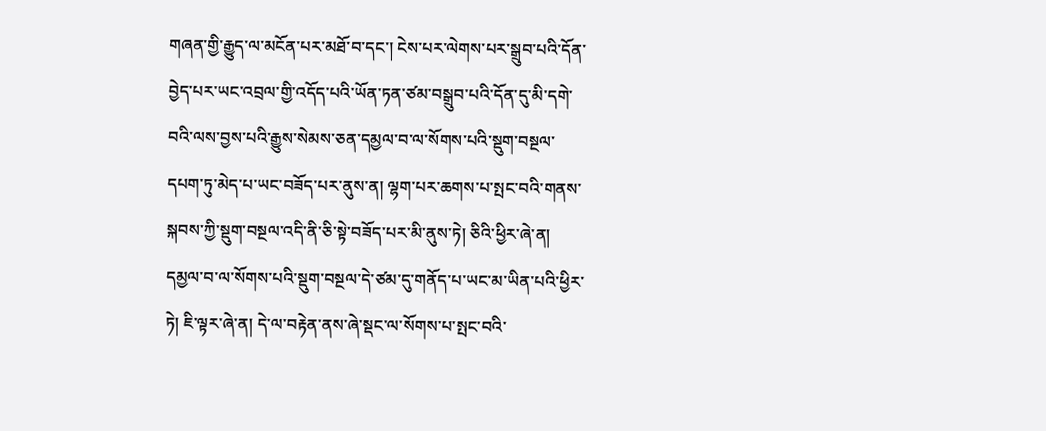གཞན་གྱི་རྒྱུད་ལ་མངོན་པར་མཐོ་བ་དང་། ངེས་པར་ལེགས་པར་སྒྲུབ་པའི་དོན་བྱེད་པར་ཡང་འབྲལ་གྱི་འདོད་པའི་ཡོན་ཏན་ཙམ་བསྒྲུབ་པའི་དོན་དུ་མི་དགེ་བའི་ལས་བྱས་པའི་རྒྱུས་སེམས་ཅན་དམྱལ་བ་ལ་སོགས་པའི་སྡུག་བསྔལ་དཔག་ཏུ་མེད་པ་ཡང་བཟོད་པར་ནུས་ན། ལྷག་པར་ཆགས་པ་སྤང་བའི་གནས་སྐབས་ཀྱི་སྡུག་བསྔལ་འདི་ནི་ཅི་སྟེ་བཟོད་པར་མི་ནུས་ཏེ། ཅིའི་ཕྱིར་ཞེ་ན། དམྱལ་བ་ལ་སོགས་པའི་སྡུག་བསྔལ་དེ་ཙམ་དུ་གནོད་པ་ཡང་མ་ཡིན་པའི་ཕྱིར་ཏེ། ཇི་ལྟར་ཞེ་ན། དེ་ལ་བརྟེན་ནས་ཞེ་སྡང་ལ་སོགས་པ་སྤང་བའི་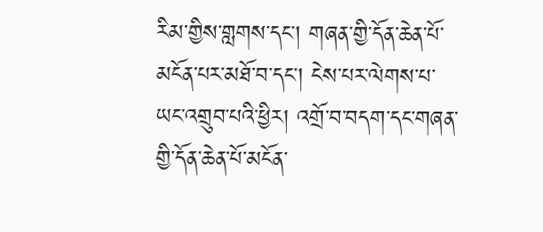རིམ་གྱིས་གླགས་དང་། གཞན་གྱི་དོན་ཆེན་པོ་མངོན་པར་མཐོ་བ་དང་། ངེས་པར་ལེགས་པ་ཡང་འགྲུབ་པའི་ཕྱིར། འགྲོ་བ་བདག་དང་གཞན་གྱི་དོན་ཆེན་པོ་མངོན་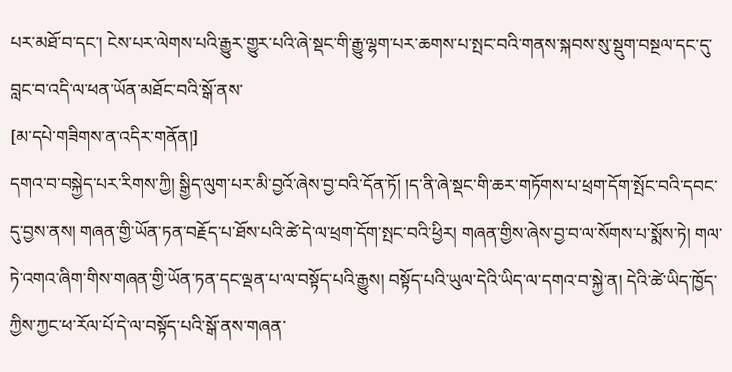པར་མཐོ་བ་དང་། ངེས་པར་ལེགས་པའི་རྒྱུར་གྱུར་པའི་ཞེ་སྡང་གི་རྒྱུ་ལྷག་པར་ཆགས་པ་སྤང་བའི་གནས་སྐབས་སུ་སྡུག་བསྔལ་དང་དུ་བླང་བ་འདི་ལ་ཕན་ཡོན་མཐོང་བའི་སྒོ་ནས་
[མ་དཔེ་གཟིགས་ན་འདིར་གནོན།]
དགའ་བ་བསྐྱེད་པར་རིགས་ཀྱི། སྒྱིད་ལུག་པར་མི་བྱའོ་ཞེས་བྱ་བའི་དོན་ཏོ། །ད་ནི་ཞེ་སྡང་གི་ཆར་གཏོགས་པ་ཕྲག་དོག་སྤོང་བའི་དབང་དུ་བྱས་ནས། གཞན་གྱི་ཡོན་ཏན་བརྗོད་པ་ཐོས་པའི་ཚེ་དེ་ལ་ཕྲག་དོག་སྤང་བའི་ཕྱིར། གཞན་གྱིས་ཞེས་བྱ་བ་ལ་སོགས་པ་སྨོས་ཏེ། གལ་ཏེ་འགའ་ཞིག་གིས་གཞན་གྱི་ཡོན་ཏན་དང་ལྡན་པ་ལ་བསྟོད་པའི་རྒྱུས། བསྟོད་པའི་ཡུལ་དེའི་ཡིད་ལ་དགའ་བ་སྐྱེ་ན། དེའི་ཚེ་ཡིད་ཁྱོད་ཀྱིས་ཀྱང་ཕ་རོལ་པོ་དེ་ལ་བསྟོད་པའི་སྒོ་ནས་གཞན་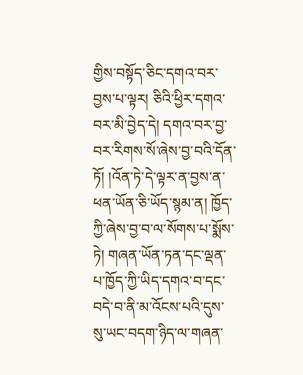གྱིས་བསྟོད་ཅིང་དགའ་བར་བྱས་པ་ལྟར། ཅིའི་ཕྱིར་དགའ་བར་མི་བྱེད་དེ། དགའ་བར་བྱ་བར་རིགས་སོ་ཞེས་བྱ་བའི་དོན་ཏོ། །འོན་ཏེ་དེ་ལྟར་ན་བྱས་ན་ཕན་ཡོན་ཅི་ཡོད་སྙམ་ན། ཁྱོད་ཀྱི་ཞེས་བྱ་བ་ལ་སོགས་པ་སྨོས་ཏེ། གཞན་ཡོན་ཏན་དང་ལྡན་པ་ཁྱོད་ཀྱི་ཡིད་དགའ་བ་དང་བདེ་བ་ནི་མ་འོངས་པའི་དུས་སུ་ཡང་བདག་ཉིད་ལ་གཞན་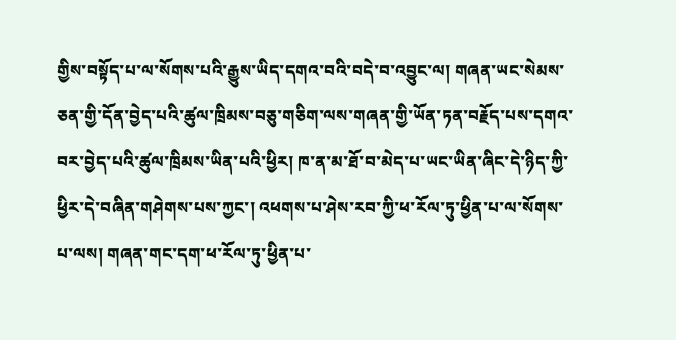གྱིས་བསྟོད་པ་ལ་སོགས་པའི་རྒྱུས་ཡིད་དགའ་བའི་བདེ་བ་འབྱུང་ལ། གཞན་ཡང་སེམས་ཅན་གྱི་དོན་བྱེད་པའི་ཚུལ་ཁྲིམས་བཅུ་གཅིག་ལས་གཞན་གྱི་ཡོན་ཏན་བརྗོད་པས་དགའ་བར་བྱེད་པའི་ཚུལ་ཁྲིམས་ཡིན་པའི་ཕྱིར། ཁ་ན་མ་ཐོ་བ་མེད་པ་ཡང་ཡིན་ཞིང་དེ་ཉིད་ཀྱི་ཕྱིར་དེ་བཞིན་གཤེགས་པས་ཀྱང་། འཕགས་པ་ཤེས་རབ་ཀྱི་ཕ་རོལ་ཏུ་ཕྱིན་པ་ལ་སོགས་པ་ལས། གཞན་གང་དག་ཕ་རོལ་ཏུ་ཕྱིན་པ་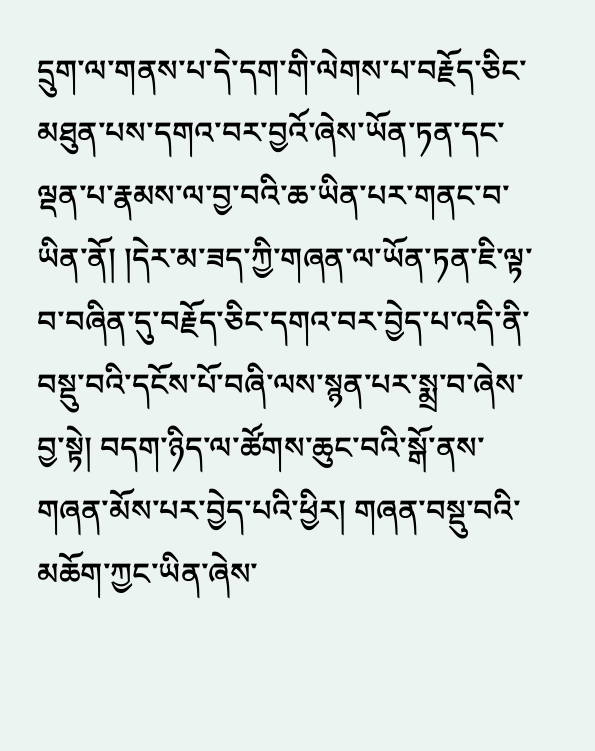དྲུག་ལ་གནས་པ་དེ་དག་གི་ལེགས་པ་བརྗོད་ཅིང་མཐུན་པས་དགའ་བར་བྱའོ་ཞེས་ཡོན་ཏན་དང་ལྡན་པ་རྣམས་ལ་བྱ་བའི་ཆ་ཡིན་པར་གནང་བ་ཡིན་ནོ། །དེར་མ་ཟད་ཀྱི་གཞན་ལ་ཡོན་ཏན་ཇི་ལྟ་བ་བཞིན་དུ་བརྗོད་ཅིང་དགའ་བར་བྱེད་པ་འདི་ནི་བསྡུ་བའི་དངོས་པོ་བཞི་ལས་སྙན་པར་སྨྲ་བ་ཞེས་བྱ་སྟེ། བདག་ཉིད་ལ་ཚོགས་ཆུང་བའི་སྒོ་ནས་གཞན་མོས་པར་བྱེད་པའི་ཕྱིར། གཞན་བསྡུ་བའི་མཆོག་ཀྱང་ཡིན་ཞེས་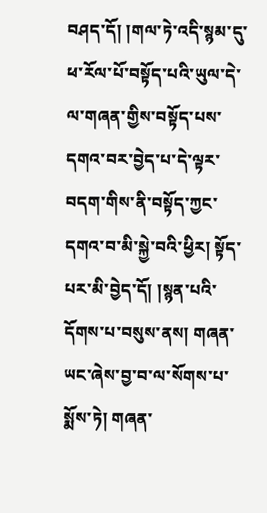བཤད་དོ། །གལ་ཏེ་འདི་སྙམ་དུ་ཕ་རོལ་པོ་བསྟོད་པའི་ཡུལ་དེ་ལ་གཞན་གྱིས་བསྟོད་པས་དགའ་བར་བྱེད་པ་དེ་ལྟར་བདག་གིས་ནི་བསྟོད་ཀྱང་དགའ་བ་མི་སྐྱེ་བའི་ཕྱིར། སྟོད་པར་མི་བྱེད་དོ། །སྙན་པའི་དོགས་པ་བསུས་ནས། གཞན་ཡང་ཞེས་བྱ་བ་ལ་སོགས་པ་སྨོས་ཏེ། གཞན་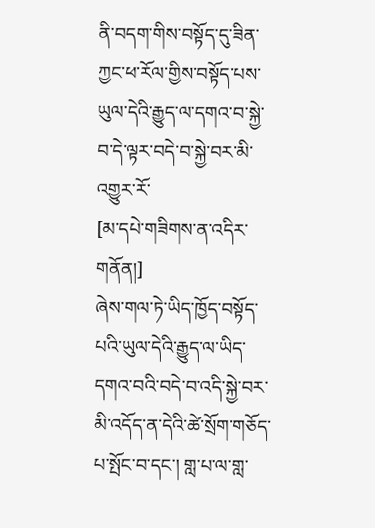ནི་བདག་གིས་བསྟོད་དུ་ཟིན་ཀྱང་ཕ་རོལ་གྱིས་བསྟོད་པས་ཡུལ་དེའི་རྒྱུད་ལ་དགའ་བ་སྐྱེ་བ་དེ་ལྟར་བདེ་བ་སྐྱེ་བར་མི་འགྱུར་རོ་
[མ་དཔེ་གཟིགས་ན་འདིར་གནོན།]
ཞེས་གལ་ཏེ་ཡིད་ཁྱོད་བསྟོད་པའི་ཡུལ་དེའི་རྒྱུད་ལ་ཡིད་དགའ་བའི་བདེ་བ་འདི་སྐྱེ་བར་མི་འདོད་ན་དེའི་ཚེ་སྲོག་གཅོད་པ་སྤོང་བ་དང་། གླ་པ་ལ་གླ་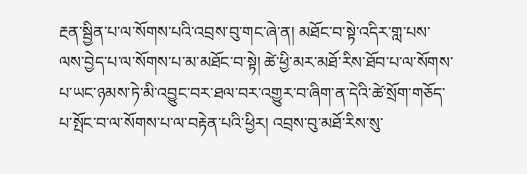རྔན་སྦྱིན་པ་ལ་སོགས་པའི་འབྲས་བུ་གང་ཞེ་ན། མཐོང་བ་སྟེ་འདིར་གླ་པས་ལས་བྱེད་པ་ལ་སོགས་པ་མ་མཐོང་བ་སྟེ། ཚེ་ཕྱི་མར་མཐོ་རིས་ཐོབ་པ་ལ་སོགས་པ་ཡང་ཉམས་ཏེ་མི་འབྱུང་བར་ཐལ་བར་འགྱུར་བ་ཞིག་ན་དེའི་ཚེ་སྲོག་གཅོད་པ་སྤོང་བ་ལ་སོགས་པ་ལ་བརྟེན་པའི་ཕྱིར། འབྲས་བུ་མཐོ་རིས་སུ་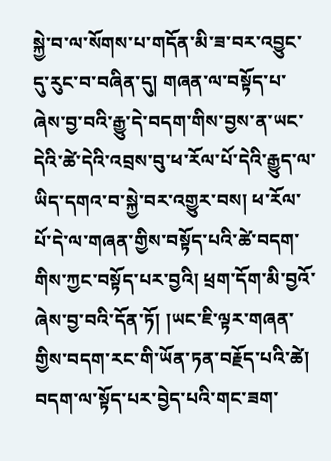སྐྱེ་བ་ལ་སོགས་པ་གདོན་མི་ཟ་བར་འབྱུང་དུ་རུང་བ་བཞིན་དུ། གཞན་ལ་བསྟོད་པ་ཞེས་བྱ་བའི་རྒྱུ་དེ་བདག་གིས་བྱས་ན་ཡང་དེའི་ཚེ་དེའི་འབྲས་བུ་ཕ་རོལ་པོ་དེའི་རྒྱུད་ལ་ཡིད་དགའ་བ་སྐྱེ་བར་འགྱུར་བས། ཕ་རོལ་པོ་དེ་ལ་གཞན་གྱིས་བསྟོད་པའི་ཚེ་བདག་གིས་ཀྱང་བསྟོད་པར་བྱའི། ཕྲག་དོག་མི་བྱའོ་ཞེས་བྱ་བའི་དོན་ཏོ། །ཡང་ཇི་ལྟར་གཞན་གྱིས་བདག་རང་གི་ཡོན་ཏན་བརྗོད་པའི་ཚེ། བདག་ལ་སྟོད་པར་བྱེད་པའི་གང་ཟག་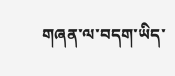གཞན་ལ་བདག་ཡིད་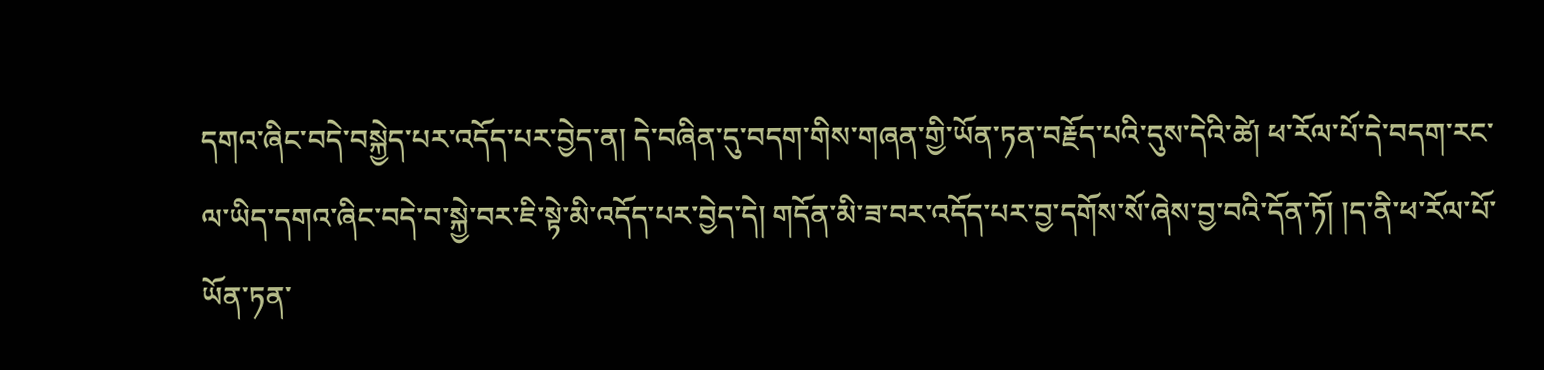དགའ་ཞིང་བདེ་བསྐྱེད་པར་འདོད་པར་བྱེད་ན། དེ་བཞིན་དུ་བདག་གིས་གཞན་གྱི་ཡོན་ཏན་བརྗོད་པའི་དུས་དེའི་ཚེ། ཕ་རོལ་པོ་དེ་བདག་རང་ལ་ཡིད་དགའ་ཞིང་བདེ་བ་སྐྱེ་བར་ཇི་སྟེ་མི་འདོད་པར་བྱེད་དེ། གདོན་མི་ཟ་བར་འདོད་པར་བྱ་དགོས་སོ་ཞེས་བྱ་བའི་དོན་ཏོ། །ད་ནི་ཕ་རོལ་པོ་ཡོན་ཏན་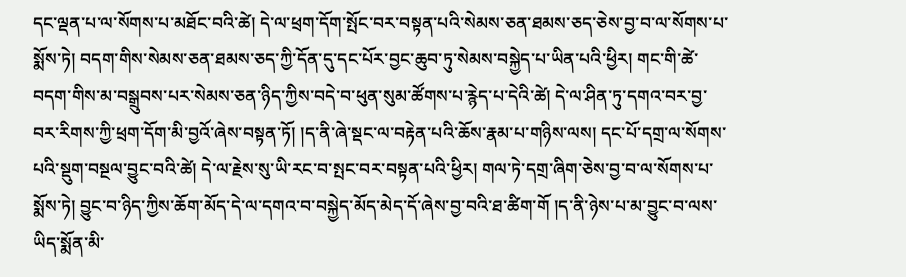དང་ལྡན་པ་ལ་སོགས་པ་མཐོང་བའི་ཚེ། དེ་ལ་ཕྲག་དོག་སྤོང་བར་བསྟན་པའི་སེམས་ཅན་ཐམས་ཅད་ཅེས་བྱ་བ་ལ་སོགས་པ་སྨོས་ཏེ། བདག་གིས་སེམས་ཅན་ཐམས་ཅད་ཀྱི་དོན་དུ་དང་པོར་བྱང་ཆུབ་ཏུ་སེམས་བསྐྱེད་པ་ཡིན་པའི་ཕྱིར། གང་གི་ཚེ་བདག་གིས་མ་བསྒྲུབས་པར་སེམས་ཅན་ཉིད་ཀྱིས་བདེ་བ་ཕུན་སུམ་ཚོགས་པ་རྙེད་པ་དེའི་ཚེ། དེ་ལ་ཤིན་ཏུ་དགའ་བར་བྱ་བར་རིགས་ཀྱི་ཕྲག་དོག་མི་བྱའོ་ཞེས་བསྟན་ཏོ། །ད་ནི་ཞེ་སྡང་ལ་བརྟེན་པའི་ཆོས་རྣམ་པ་གཉིས་ལས། དང་པོ་དགྲ་ལ་སོགས་པའི་སྡུག་བསྔལ་བྱུང་བའི་ཚེ། དེ་ལ་རྗེས་སུ་ཡི་རང་བ་སྤང་བར་བསྟན་པའི་ཕྱིར། གལ་ཏེ་དགྲ་ཞིག་ཅེས་བྱ་བ་ལ་སོགས་པ་སྨོས་ཏེ། བྱུང་བ་ཉིད་ཀྱིས་ཆོག་མོད་དེ་ལ་དགའ་བ་བསྐྱེད་མོད་མེད་དོ་ཞེས་བྱ་བའི་ཐ་ཚིག་གོ །ད་ནི་ཉེས་པ་མ་བྱུང་བ་ལས་ཡིད་སྨོན་མི་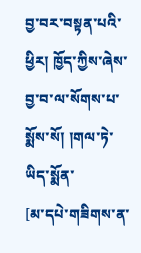བྱ་བར་བསྟན་པའི་ཕྱིར། ཁྱོད་ཀྱིས་ཞེས་བྱ་བ་ལ་སོགས་པ་སྨོས་སོ། །གལ་ཏེ་ཡིད་སྨོན་
[མ་དཔེ་གཟིགས་ན་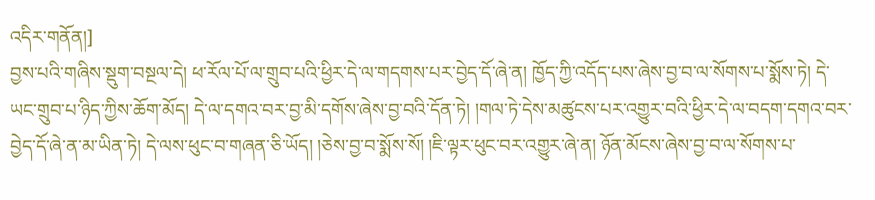འདིར་གནོན།]
བྱས་པའི་གཞིས་སྡུག་བསྔལ་དེ། ཕ་རོལ་པོ་ལ་གྲུབ་པའི་ཕྱིར་དེ་ལ་གདགས་པར་བྱེད་དོ་ཞེ་ན། ཁྱོད་ཀྱི་འདོད་པས་ཞེས་བྱ་བ་ལ་སོགས་པ་སྨོས་ཏེ། དེ་ཡང་གྲུབ་པ་ཉིད་ཀྱིས་ཆོག་མོད། དེ་ལ་དགའ་བར་བྱ་མི་དགོས་ཞེས་བྱ་བའི་དོན་ཏེ། །གལ་ཏེ་དེས་མཚུངས་པར་འགྱུར་བའི་ཕྱིར་དེ་ལ་བདག་དགའ་བར་བྱེད་དོ་ཞེ་ན་མ་ཡིན་ཏེ། དེ་ལས་ཕུང་བ་གཞན་ཅི་ཡོད། །ཅེས་བྱ་བ་སྨོས་སོ། །ཇི་ལྟར་ཕུང་བར་འགྱུར་ཞེ་ན། ཉོན་མོངས་ཞེས་བྱ་བ་ལ་སོགས་པ་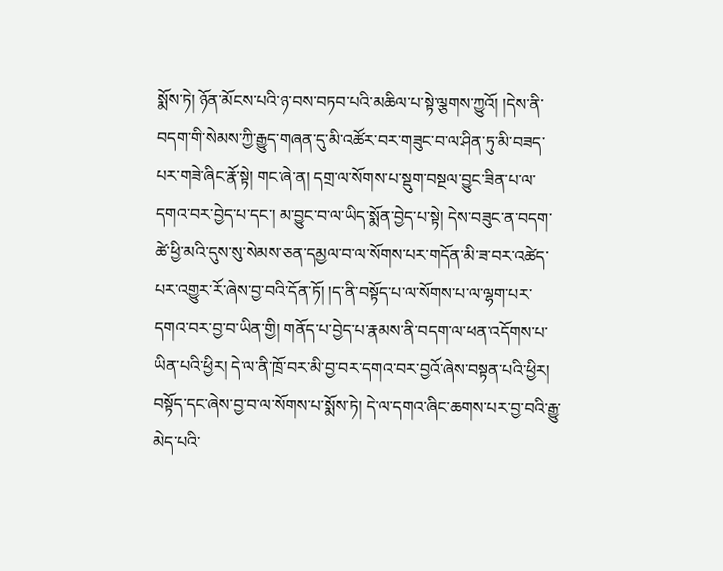སྨོས་ཏེ། ཉོན་མོངས་པའི་ཉ་བས་བཏབ་པའི་མཆིལ་པ་སྟེ་ལྕགས་ཀྱུའོ། །དེས་ནི་བདག་གི་སེམས་ཀྱི་རྒྱུད་གཞན་དུ་མི་འཚོར་བར་གཟུང་བ་ལ་ཤིན་ཏུ་མི་བཟད་པར་གཟེ་ཞིང་རྣོ་སྟེ། གང་ཞེ་ན། དགྲ་ལ་སོགས་པ་སྡུག་བསྔལ་བྱུང་ཟིན་པ་ལ་དགའ་བར་བྱེད་པ་དང་། མ་བྱུང་བ་ལ་ཡིད་སྨོན་བྱེད་པ་སྟེ། དེས་བཟུང་ན་བདག་ཚེ་ཕྱི་མའི་དུས་སུ་སེམས་ཅན་དམྱལ་བ་ལ་སོགས་པར་གདོན་མི་ཟ་བར་འཚེད་པར་འགྱུར་རོ་ཞེས་བྱ་བའི་དོན་ཏོ། །ད་ནི་བསྟོད་པ་ལ་སོགས་པ་ལ་ལྷག་པར་དགའ་བར་བྱ་བ་ཡིན་གྱི། གནོད་པ་བྱེད་པ་རྣམས་ནི་བདག་ལ་ཕན་འདོགས་པ་ཡིན་པའི་ཕྱིར། དེ་ལ་ནི་ཁྲོ་བར་མི་བྱ་བར་དགའ་བར་བྱའོ་ཞེས་བསྟན་པའི་ཕྱིར། བསྟོད་དང་ཞེས་བྱ་བ་ལ་སོགས་པ་སྨོས་ཏེ། དེ་ལ་དགའ་ཞིང་ཆགས་པར་བྱ་བའི་རྒྱུ་མེད་པའི་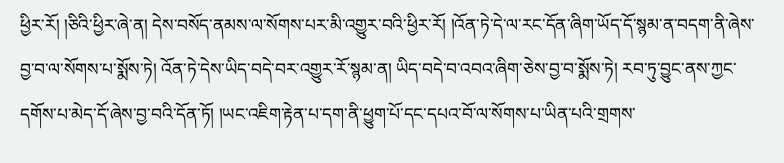ཕྱིར་རོ། །ཅིའི་ཕྱིར་ཞེ་ན། དེས་བསོད་ནམས་ལ་སོགས་པར་མི་འགྱུར་བའི་ཕྱིར་རོ། །འོན་ཏེ་དེ་ལ་རང་དོན་ཞིག་ཡོད་དོ་སྙམ་ན་བདག་ནི་ཞེས་བྱ་བ་ལ་སོགས་པ་སྨོས་ཏེ། འོན་ཏེ་དེས་ཡིད་བདེ་བར་འགྱུར་རོ་སྙམ་ན། ཡིད་བདེ་བ་འབའ་ཞིག་ཅེས་བྱ་བ་སྨོས་ཏེ། རབ་ཏུ་བྱུང་ནས་ཀྱང་དགོས་པ་མེད་དོ་ཞེས་བྱ་བའི་དོན་ཏོ། །ཡང་འཇིག་རྟེན་པ་དག་ནི་ཕྱུག་པོ་དང་དཔའ་བོ་ལ་སོགས་པ་ཡིན་པའི་གྲགས་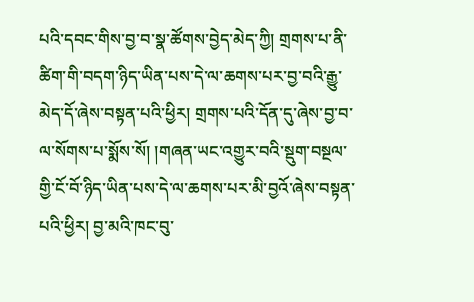པའི་དབང་གིས་བྱ་བ་སྣ་ཚོགས་བྱེད་མེད་ཀྱི། གྲགས་པ་ནི་ཚིག་གི་བདག་ཉིད་ཡིན་པས་དེ་ལ་ཆགས་པར་བྱ་བའི་རྒྱུ་མེད་དོ་ཞེས་བསྟན་པའི་ཕྱིར། གྲགས་པའི་དོན་དུ་ཞེས་བྱ་བ་ལ་སོགས་པ་སྨོས་སོ། །གཞན་ཡང་འགྱུར་བའི་སྡུག་བསྔལ་གྱི་ངོ་བོ་ཉིད་ཡིན་པས་དེ་ལ་ཆགས་པར་མི་བྱའོ་ཞེས་བསྟན་པའི་ཕྱིར། བྱ་མའི་ཁང་བུ་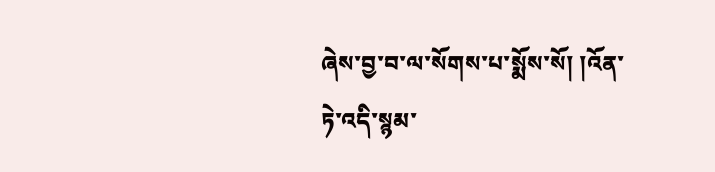ཞེས་བྱ་བ་ལ་སོགས་པ་སྨོས་སོ། །འོན་ཏེ་འདི་སྙམ་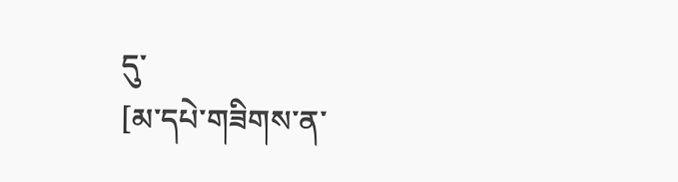དུ་
[མ་དཔེ་གཟིགས་ན་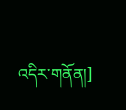འདིར་གནོན།]